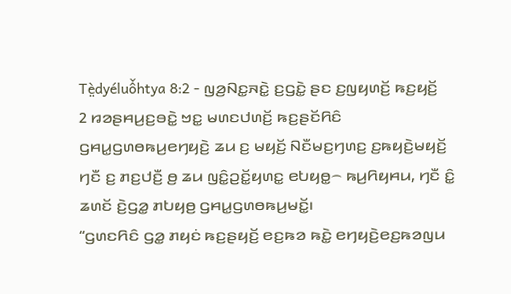Tè̤dyéluô̌htya 8:2 - ꤜꤤ꤬ꤡꤢ꤭ꤏꤢꤧ꤭ ꤢ꤬ꤞꤢꤧ꤭ ꤔꤢ ꤢ꤬ꤜꤟꤛꤢꤩ꤬ ꤒꤢ꤬ꤟꤢꤩ꤬
2 ꤙꤤꤔꤌꤣ꤬ꤢ꤬ꤋꤢꤧ꤭ ꤠꤢ꤭ ꤗꤛꤢꤓꤛꤢꤩ꤬ ꤒꤢ꤬ꤔꤢꤩꤖꤢꤨ ꤞꤌꤣ꤭ꤞꤛꤥꤒꤣ꤬ꤕꤚꤟꤢꤧ꤬ ꤘꤣ ꤢ꤬ ꤗꤟꤢꤩ꤬ ꤡꤢꤪꤗꤢ꤬ꤚꤛꤢ꤬ ꤢ꤬ꤒꤟꤢꤧ꤬ꤗꤟꤢꤩ꤬ ꤚꤢꤪ ꤢ꤬ ꤊꤢ꤬ꤓꤢꤪ꤬ ꤥ꤬ ꤘꤣ ꤜꤢꤨ꤭ꤑꤢꤩ꤭ꤟꤛꤢ꤭ ꤕꤝꤟꤥ꤭꤮ ꤒꤣ꤬ꤖꤟꤌꤣ, ꤚꤢꤪ ꤢꤨ꤭ ꤘꤛꤢꤩ ꤢꤧ꤬ꤞꤤ꤭ ꤊꤝꤟꤥ꤬ ꤞꤌꤣ꤭ꤞꤛꤥꤒꤣ꤬ꤗꤢꤩ꤭꤯
“ꤞꤛꤢꤖꤢꤨ ꤞꤤ꤭ ꤊꤟꤢꤦ ꤒꤢ꤬ꤔꤟꤢꤩ꤬ ꤕꤢ꤬ꤒꤤ ꤒꤢꤧ꤭ ꤕꤚꤟꤢꤧ꤬ꤕꤢ꤬ꤒꤤꤜꤣ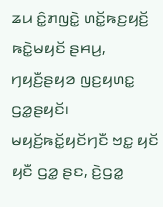ꤘꤣ ꤢꤨ꤭ꤊꤜꤢꤧ꤭ ꤛꤢꤩ꤭ꤒꤢ꤬ꤟꤢꤩ꤬ ꤒꤢꤧ꤭ꤗꤟꤢꤩ ꤔꤌꤣ꤬, ꤚꤟꤢꤪ꤬ꤔꤟꤤ ꤜꤢ꤬ꤟꤛꤢ꤭ ꤞꤤ꤭ꤔꤟꤢꤩ꤯ ꤗꤟꤢꤩ꤬ꤒꤢꤩ꤭ꤟꤢꤩꤚꤢꤪ ꤠꤢ꤭ ꤟꤢꤩ ꤟꤢꤪ ꤞꤤ꤭ ꤔꤢ, ꤢꤧ꤬ꤞꤤ꤭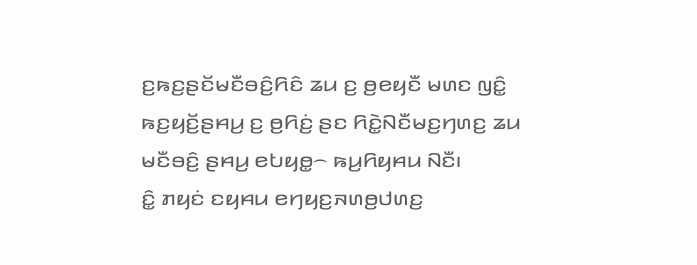ꤢ꤬ꤒꤢ꤬ꤔꤢꤩꤗꤢꤪꤋꤢꤨ꤬ꤖꤢꤨ ꤘꤣ ꤢ꤬ ꤥ꤬ꤕꤟꤢꤪ ꤗꤛꤢ ꤜꤢꤨ꤭ ꤒꤢ꤬ꤟꤢꤩ꤬ꤔꤌꤣ꤬ ꤢ꤬ ꤥ꤬ꤖꤢꤦ꤬ ꤔꤢ ꤖꤢꤧ꤭ꤡꤢꤪꤗꤢ꤬ꤚꤛꤢ꤬ ꤘꤣ ꤗꤢꤪꤋꤢꤨ꤬ ꤔꤌꤣ꤬ ꤕꤝꤟꤥ꤭꤮ ꤒꤣ꤬ꤖꤟꤌꤣ ꤡꤢꤪ꤯
ꤢꤨ꤭ ꤊꤟꤢꤦ ꤢꤟꤌꤣ ꤕꤚꤟꤢ꤬ꤏꤛꤥ꤬ꤓꤛꤢ꤬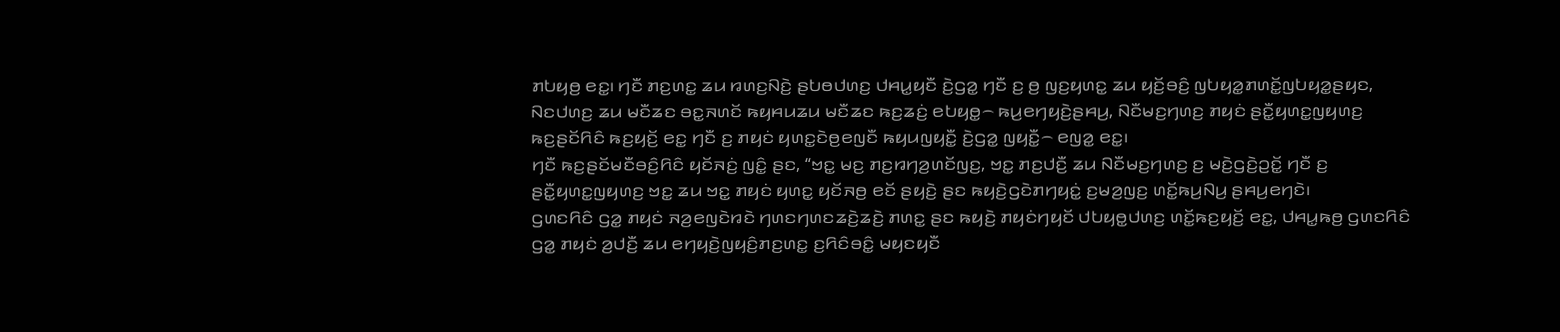ꤊꤝꤟꤥ꤬ ꤕꤢ꤭꤯ ꤚꤢꤪ ꤊꤢ꤬ꤛꤢ꤭ ꤘꤣ ꤙꤛꤢ꤬ꤡꤢꤧ꤬ ꤔꤝꤥꤓꤛꤢ꤬ ꤓꤌꤣ꤭ꤟꤢꤪ ꤢꤧ꤬ꤞꤤ꤭ ꤚꤢꤪ ꤢ꤬ ꤥ꤬ ꤜꤢ꤬ꤟꤛꤢ꤭ ꤘꤣ ꤟꤢꤩ꤬ꤋꤢꤨ꤬ ꤜꤝꤟꤤ꤭ꤊꤛꤢꤩ꤭ꤜꤝꤟꤤ꤭ꤔꤟꤢ, ꤡꤢꤓꤛꤢ꤬ ꤘꤣ ꤗꤢꤪꤘꤢ ꤋꤢ꤭ꤏꤛꤢꤩ ꤒꤟꤌꤣꤘꤣ ꤗꤢꤪꤘꤢ ꤒꤢ꤬ꤘꤢꤦ꤬ ꤕꤝꤟꤥ꤭꤮ ꤒꤣ꤬ꤕꤚꤟꤢꤧ꤬ꤔꤌꤣ꤬, ꤡꤢꤪꤗꤢ꤬ꤚꤛꤢ꤬ ꤊꤟꤢꤦ ꤔꤢꤪ꤭ꤟꤛꤢ꤭ꤜꤟꤛꤢ꤬ ꤒꤢ꤬ꤔꤢꤩꤖꤢꤨ ꤒꤢ꤬ꤟꤢꤩ꤬ ꤕꤢ꤭ ꤚꤢꤪ ꤢ꤬ ꤊꤟꤢꤦ ꤟꤛꤢ꤭ꤢꤧꤥ꤬ꤕꤜꤢꤪ ꤒꤟꤣꤜꤟꤢꤪ꤭ ꤢꤧ꤬ꤞꤤ꤭ ꤜꤟꤢꤪ꤭꤮ ꤕꤜꤤ꤭ ꤕꤢ꤭꤯
ꤚꤢꤪ ꤒꤢ꤬ꤔꤢꤩꤗꤢꤪꤋꤢꤨ꤬ꤖꤢꤨ ꤟꤢꤩꤏꤢꤦ꤬ ꤜꤢꤨ꤭ ꤔꤢ, “ꤠꤢ꤭ ꤗꤢ꤬ ꤊꤢ꤬ꤙꤚꤤ꤬ꤛꤢꤩꤜꤢ꤬, ꤠꤢ꤭ ꤊꤢ꤬ꤓꤢꤪ꤬ ꤘꤣ ꤡꤢꤪꤗꤢ꤬ꤚꤛꤢ꤬ ꤢ꤬ ꤗꤢꤧ꤬ꤞꤢꤧ꤬ꤑꤢꤩ꤭ ꤚꤢꤪ ꤢ꤬ ꤔꤢꤪ꤭ꤟꤛꤢ꤭ꤜꤟꤛꤢ꤬ ꤠꤢ꤭ ꤘꤣ ꤠꤢ꤭ ꤊꤟꤢꤦ ꤟꤛꤢ꤭ ꤟꤢꤩꤏꤥ꤬ ꤕꤢꤩ ꤔꤟꤢꤧ꤬ ꤔꤢ ꤒꤟꤢꤧ꤬ꤞꤢꤧꤊꤚꤟꤢꤦ꤭ ꤢ꤬ꤗꤤ꤬ꤜꤢ꤬ ꤛꤢꤩ꤭ꤒꤣ꤬ꤡꤣ꤬ ꤔꤌꤣ꤬ꤕꤚꤢꤧ꤯
ꤞꤛꤢꤖꤢꤨ ꤞꤤ꤭ ꤊꤟꤢꤦ ꤏꤤ꤬ꤕꤜꤢꤧꤙꤢꤧ ꤚꤛꤢꤚꤛꤢꤘꤢꤧ꤬ꤘꤢꤧ꤬ ꤊꤛꤢ꤭ ꤔꤢ ꤒꤟꤢꤧ꤬ ꤊꤟꤢꤦꤚꤟꤢꤩ ꤓꤝꤟꤥ꤭ꤓꤛꤢ꤬ ꤛꤢꤩ꤭ꤒꤢ꤬ꤟꤢꤩ꤬ ꤕꤢ꤭, ꤓꤌꤣ꤭ꤒꤥ꤬ ꤞꤛꤢꤖꤢꤨ ꤞꤤ꤭ ꤊꤟꤢꤦ ꤤ꤬ꤓꤢꤪ꤬ ꤘꤣ ꤕꤚꤟꤢꤧ꤬ꤜꤟꤢꤨ꤬ꤊꤢ꤬ꤛꤢ꤭ ꤢ꤬ꤖꤢꤨꤋꤢꤨ꤭ ꤗꤟꤢꤟꤢꤪ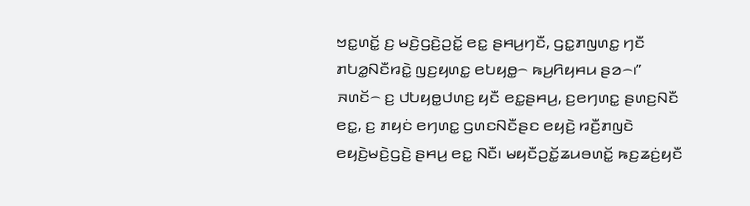ꤠꤢ꤭ꤛꤢꤩ꤭ ꤢ꤬ ꤗꤢꤧ꤬ꤞꤢꤧ꤬ꤑꤢꤩ꤭ ꤕꤢ꤭ ꤔꤌꤣ꤬ꤚꤢꤪ, ꤞꤢ꤭ꤊꤜꤛꤢ꤭ ꤚꤢꤪ ꤊꤝꤤ꤭ꤡꤢꤪꤙꤢꤧ꤭ ꤜꤢ꤬ꤟꤛꤢ꤭ ꤕꤝꤟꤥ꤭꤮ ꤒꤣ꤬ꤖꤟꤌꤣ ꤔꤤ꤮꤯”
ꤏꤛꤢꤩ꤮ ꤢ꤬ ꤓꤝꤟꤥ꤭ꤓꤛꤢ꤬ ꤟꤢꤪ ꤕꤢ꤭ꤔꤌꤣ꤬, ꤢ꤬ꤕꤚꤛꤢ꤭ ꤔꤛꤢ꤬ꤡꤢꤪ ꤕꤢ꤭, ꤢ꤬ ꤊꤟꤢꤦ ꤕꤚꤛꤢ꤭ ꤞꤛꤢꤡꤢꤪꤔꤢ ꤕꤟꤢꤧ꤬ ꤙꤢꤪ꤬ꤊꤜꤢꤧ ꤕꤟꤢꤧ꤬ꤗꤢꤧ꤬ꤞꤢꤧ꤬ ꤔꤌꤣ꤬ ꤕꤢ꤭ ꤡꤢꤪ꤯ ꤗꤟꤢꤪꤑꤢꤩ꤭ꤘꤣꤋꤛꤢꤩ꤭ ꤒꤢ꤬ꤘꤢꤦ꤬ꤟꤢꤪ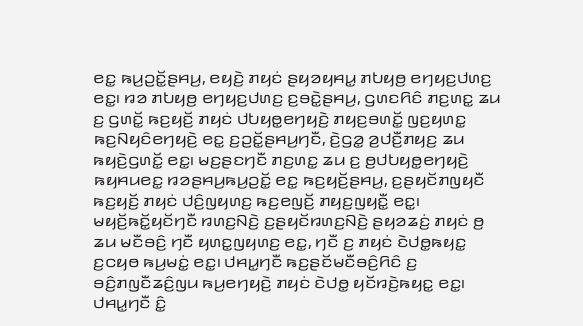ꤕꤢ꤭ ꤒꤣ꤬ꤑꤢꤩ꤭ꤔꤌꤣ꤬, ꤕꤟꤢꤧ꤬ ꤊꤟꤢꤦ ꤔꤟꤤꤟꤌꤣ꤭ ꤊꤝꤟꤥ꤬ ꤕꤚꤟꤢ꤬ꤓꤛꤢ꤬ ꤕꤢ꤭꤯ ꤙꤤ ꤊꤝꤟꤥ꤬ ꤕꤚꤟꤢ꤬ꤓꤛꤢ꤬ ꤢ꤬ꤋꤢꤧ꤭ꤔꤌꤣ꤬, ꤞꤛꤢꤖꤢꤨ ꤊꤢ꤬ꤛꤢ꤭ ꤘꤣ ꤢ꤬ ꤞꤛꤢꤩ꤭ ꤒꤢ꤬ꤟꤢꤩ꤬ ꤊꤟꤢꤦ ꤓꤝꤟꤥ꤭ꤕꤚꤟꤢꤧ꤬ ꤊꤟꤢ꤬ꤋꤛꤢꤩ꤭ ꤜꤢ꤬ꤟꤛꤢ꤭ ꤒꤢ꤬ꤡꤟꤢꤨꤕꤚꤟꤢꤧ꤬ ꤕꤢ꤭ ꤢ꤬ꤑꤢꤩ꤭ꤔꤌꤣ꤬ꤚꤢꤪ, ꤢꤧ꤬ꤞꤤ꤭ ꤤ꤬ꤓꤢꤪ꤬ꤊꤟꤢ꤬ ꤘꤣ ꤒꤟꤢꤧ꤬ꤞꤛꤢꤩ꤭ ꤕꤢ꤭꤯ ꤗꤢ꤬ꤔꤢꤚꤢꤪ ꤊꤢ꤬ꤛꤢ꤭ ꤘꤣ ꤢ꤬ ꤥ꤬ꤓꤝꤟꤥ꤭ꤕꤚꤟꤢꤧ꤬ ꤒꤟꤌꤣꤕꤢ꤭ ꤙꤤꤔꤌꤣ꤬ꤒꤣ꤬ꤑꤢꤩ꤭ ꤕꤢ꤭ ꤒꤢ꤬ꤟꤢꤩ꤬ꤔꤌꤣ꤬, ꤢ꤬ꤔꤟꤢꤩꤊꤜꤟꤢꤪ ꤒꤢ꤬ꤟꤢꤩ꤬ ꤊꤟꤢꤦ ꤓꤢꤨ꤬ꤜꤟꤛꤢ꤬ ꤒꤢ꤬ꤕꤜꤢꤩ꤬ ꤊꤟꤢ꤬ꤜꤟꤢꤪ꤭ ꤕꤢ꤭꤯
ꤗꤟꤢꤩ꤬ꤒꤢꤩ꤭ꤟꤢꤩꤚꤢꤪ ꤙꤛꤢ꤬ꤡꤢꤧ꤬ ꤢ꤬ꤔꤟꤢꤩꤙꤛꤢ꤬ꤡꤢꤧ꤬ ꤔꤟꤤꤘꤢꤦ꤬ ꤊꤟꤢꤦ ꤥ꤬ ꤘꤣ ꤗꤢꤪꤋꤢꤨ꤬ ꤚꤢꤪ ꤟꤛꤢ꤭ꤜꤟꤛꤢ꤬ ꤕꤢ꤭, ꤚꤢꤪ ꤢ꤬ ꤊꤟꤢꤦ ꤢꤧꤓꤥ꤭ꤒꤟꤢ꤭ ꤢ꤬ꤍꤟꤥ ꤒꤣ꤬ꤗꤢꤦ꤭ ꤕꤢ꤭꤯ ꤓꤌꤣ꤭ꤚꤢꤪ ꤒꤢ꤬ꤔꤢꤩꤗꤢꤪꤋꤢꤨ꤬ꤖꤢꤨ ꤢ꤬ ꤋꤢꤨ꤬ꤊꤜꤢꤪꤘꤢꤨ꤬ꤜꤣ ꤒꤣ꤬ꤕꤚꤟꤢꤧ꤬ ꤊꤟꤢꤦ ꤢꤧꤓꤥ꤭ ꤟꤢꤩꤙꤢꤧ꤬ꤒꤟꤢ꤭ ꤕꤢ꤭꤯ ꤓꤌꤣ꤭ꤚꤢꤪ ꤢꤨ꤭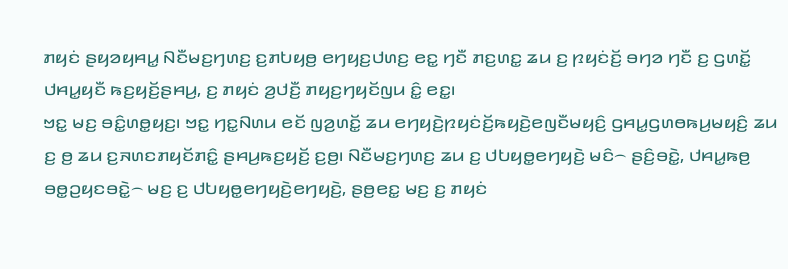ꤊꤟꤢꤦ ꤔꤟꤤꤟꤌꤣ꤭ ꤡꤢꤪꤗꤢ꤬ꤚꤛꤢ꤬ ꤢ꤬ꤊꤝꤟꤥ꤬ ꤕꤚꤟꤢ꤬ꤓꤛꤢ꤬ ꤕꤢ꤭ ꤚꤢꤪ ꤊꤢ꤬ꤛꤢ꤭ ꤘꤣ ꤢ꤬ ꤐꤟꤢꤦꤢꤩ꤬ ꤋꤚꤤ ꤚꤢꤪ ꤢ꤬ ꤞꤛꤢꤩ꤭ ꤓꤌꤣ꤭ꤟꤢꤪ ꤒꤢ꤬ꤟꤢꤩ꤬ꤔꤌꤣ꤬, ꤢ꤬ ꤊꤟꤢꤦ ꤤ꤬ꤓꤢꤪ꤬ ꤊꤟꤢ꤬ꤚꤟꤢꤩꤜꤣ ꤢꤨ꤭ ꤕꤢ꤭꤯
ꤠꤢ꤭ ꤗꤢ꤬ ꤋꤢꤨ꤭ꤛꤥ꤭ꤟꤢ꤬꤯ ꤠꤢ꤭ ꤚꤢ꤭ꤡꤛꤣ ꤕꤢꤩ ꤜꤤ꤬ꤛꤢꤩ꤭ ꤘꤣ ꤕꤚꤟꤢꤧ꤬ꤐꤟꤢꤦꤢꤩ꤬ꤒꤟꤢꤧ꤬ꤕꤜꤢꤪꤗꤟꤢꤨ꤬ ꤞꤌꤣ꤭ꤞꤛꤥꤒꤣ꤬ꤗꤟꤢꤨ꤬ ꤘꤣ ꤢ꤬ ꤥ꤬ ꤘꤣ ꤢ꤬ꤏꤛꤢꤊꤟꤢꤩꤊꤢꤨ꤭ ꤔꤌꤣ꤬ꤒꤢ꤬ꤟꤢꤩ꤬ ꤢ꤬ꤥ꤬꤯ ꤡꤢꤪꤗꤢ꤬ꤚꤛꤢ꤬ ꤘꤣ ꤢ꤬ ꤓꤝꤟꤥ꤭ꤕꤚꤟꤢꤧ꤬ ꤗꤢꤨ꤮ ꤔꤢꤨ꤬ꤋꤢꤧ꤭, ꤓꤌꤣ꤭ꤒꤥ꤬ ꤋꤥ꤭ꤑꤟꤢꤋꤢꤧ꤭꤮ ꤗꤢ꤬ ꤢ꤬ ꤓꤝꤟꤥ꤭ꤕꤚꤟꤢꤧ꤬ꤕꤚꤟꤢꤧ꤬, ꤔꤥ꤬ꤕꤢ꤭ ꤗꤢ꤬ ꤢ꤬ ꤊꤟꤢꤦ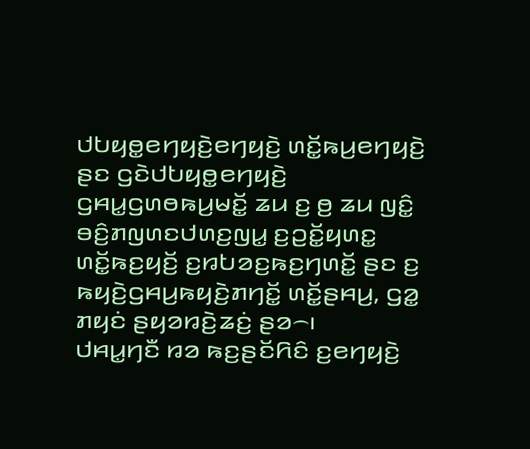ꤓꤝꤟꤥ꤭ꤕꤚꤟꤢꤧ꤬ꤕꤚꤟꤢꤧ꤬ ꤛꤢꤩ꤭ꤒꤣ꤬ꤕꤚꤟꤢꤧ꤬ ꤔꤢ ꤞꤢꤧꤓꤝꤟꤥ꤭ꤕꤚꤟꤢꤧ꤬ ꤞꤌꤣ꤭ꤞꤛꤥꤒꤣ꤬ꤗꤢꤩ꤭ ꤘꤣ ꤢ꤬ ꤥ꤬ ꤘꤣ ꤜꤢꤨ꤭ ꤋꤢꤨ꤬ꤊꤜꤛꤢꤓꤛꤢ꤬ꤜꤣ꤭ ꤢ꤬ꤑꤢꤩ꤭ꤟꤛꤢ꤭ ꤛꤢꤩ꤭ꤒꤢ꤬ꤟꤢꤩ꤬ ꤢ꤬ꤙꤝꤤꤢ꤬ꤒꤢ꤬ꤚꤛꤢꤩ꤭ ꤔꤢ ꤢ꤬ ꤒꤟꤢꤧ꤬ꤞꤌꤣ꤬ꤒꤟꤢꤧ꤬ꤊꤚꤢꤩ꤭ ꤛꤢꤩ꤭ꤔꤌꤣ꤬, ꤞꤤ꤭ ꤊꤟꤢꤦ ꤔꤟꤤꤙꤢꤧ꤬ꤘꤢꤦ꤬ ꤔꤤ꤮꤯
ꤓꤌꤣ꤭ꤚꤢꤪ ꤙꤤ ꤒꤢ꤬ꤔꤢꤩꤖꤢꤨ ꤢ꤬ꤕꤚꤟꤢꤧ꤬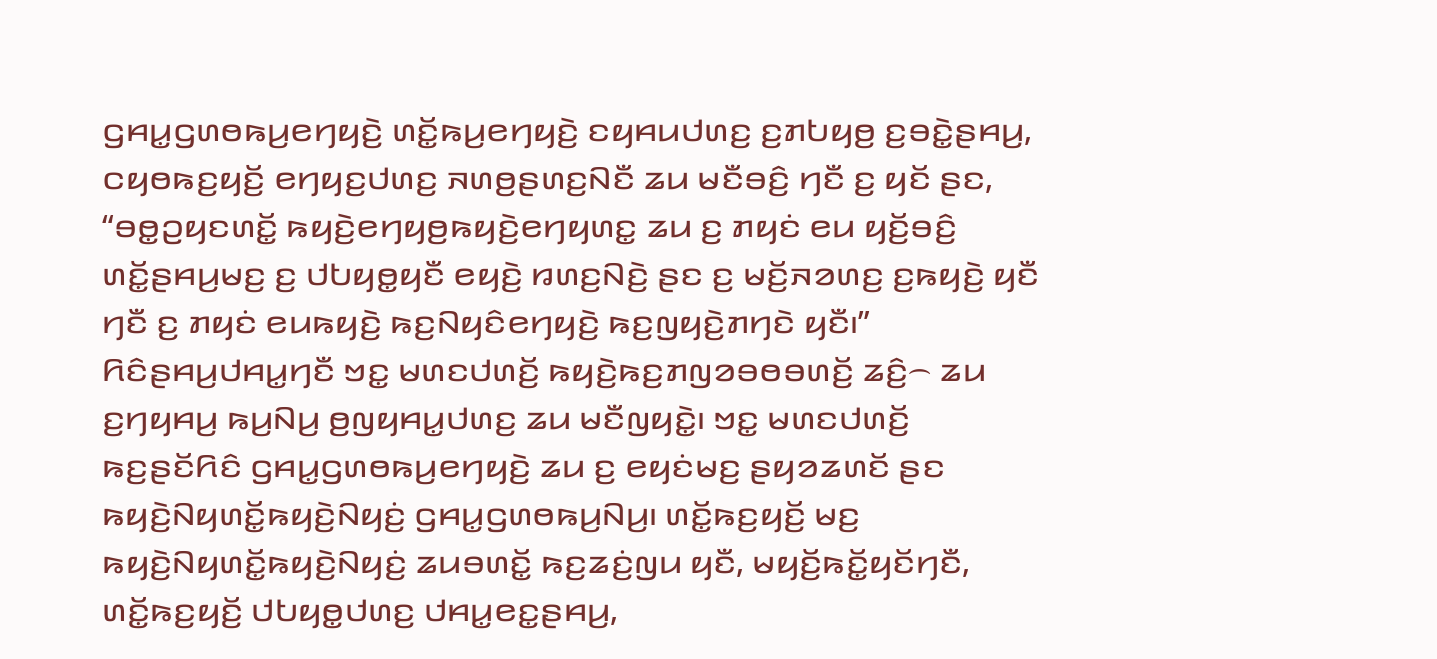ꤞꤌꤣ꤭ꤞꤛꤥꤒꤣ꤬ꤕꤚꤟꤢꤧ꤬ ꤛꤢꤩ꤭ꤒꤣ꤬ꤕꤚꤟꤢꤧ꤬ ꤢꤟꤌꤣꤓꤛꤢ꤬ ꤢ꤬ꤊꤝꤟꤥ꤬ ꤢ꤬ꤋꤢꤧ꤭ꤔꤌꤣ꤬, ꤍꤟꤥꤒꤢ꤬ꤟꤢꤩ꤬ ꤕꤚꤟꤢ꤬ꤓꤛꤢ꤬ ꤏꤛꤥ꤬ꤔꤛꤢ꤬ꤡꤢꤪ ꤘꤣ ꤗꤢꤪꤋꤢꤨ꤬ ꤚꤢꤪ ꤢ꤬ ꤟꤢꤩ ꤔꤢ, “ꤋꤥ꤭ꤑꤟꤢꤛꤢꤩ꤭ ꤒꤟꤢꤧ꤬ꤕꤚꤟꤥ꤬ꤒꤟꤢꤧ꤬ꤕꤚꤟꤛꤢ꤭ ꤘꤣ ꤢ꤬ ꤊꤟꤢꤦ ꤕꤣ ꤟꤢꤩ꤬ꤋꤢꤨ꤬ ꤛꤢꤩ꤭ꤔꤌꤣ꤬ꤗꤢ꤬ ꤢ꤬ ꤓꤝꤟꤥ꤭ꤟꤢꤪ ꤕꤟꤢꤧ꤬ ꤙꤛꤢ꤬ꤡꤢꤧ꤬ ꤔꤢ ꤢ꤬ ꤗꤢꤩ꤬ꤏꤤꤛꤢ꤬ ꤢ꤬ꤒꤟꤢꤧ꤬ ꤟꤢꤪ ꤚꤢꤪ ꤢ꤬ ꤊꤟꤢꤦ ꤕꤣꤒꤟꤢꤧ꤬ ꤒꤢ꤬ꤡꤟꤢꤨꤕꤚꤟꤢꤧ꤬ ꤒꤢ꤬ꤜꤟꤢꤧ꤬ꤊꤚꤢꤧ ꤟꤢꤪ꤯”
ꤖꤢꤨꤔꤌꤣ꤬ꤓꤌꤣ꤭ꤚꤢꤪ ꤠꤢ꤭ ꤗꤛꤢꤓꤛꤢꤩ꤬ ꤒꤟꤢꤧ꤬ꤒꤢ꤬ꤊꤜꤤꤋꤥꤋꤛꤢꤩ꤬ ꤘꤢꤨ꤬꤮ ꤘꤣ ꤢ꤬ꤚꤟꤌꤣ꤬ ꤒꤣ꤬ꤡꤣ꤬ ꤥ꤬ꤜꤟꤌꤣ꤭ꤓꤛꤢ꤬ ꤘꤣ ꤗꤢꤪꤜꤟꤢꤧ꤭꤯ ꤠꤢ꤭ ꤗꤛꤢꤓꤛꤢꤩ꤬ ꤒꤢ꤬ꤔꤢꤩꤖꤢꤨ ꤞꤌꤣ꤭ꤞꤛꤥꤒꤣ꤬ꤕꤚꤟꤢꤧ꤬ ꤘꤣ ꤢ꤬ ꤕꤟꤢꤦꤗꤢ꤬ ꤔꤟꤤꤘꤛꤢꤩ ꤔꤢ ꤒꤟꤢꤧ꤬ꤡꤟꤛꤢꤩ꤭ꤒꤟꤢꤧ꤬ꤡꤟꤢꤦ꤬ ꤞꤌꤣ꤭ꤞꤛꤥꤒꤣ꤬ꤡꤣ꤬꤯ ꤛꤢꤩ꤭ꤒꤢ꤬ꤟꤢꤩ꤬ ꤗꤢ꤬ ꤒꤟꤢꤧ꤬ꤡꤟꤛꤢꤩ꤭ꤒꤟꤢꤧ꤬ꤡꤟꤢꤦ꤬ ꤘꤣꤋꤛꤢꤩ꤭ ꤒꤢ꤬ꤘꤢꤦ꤬ꤜꤣ ꤟꤢꤪ, ꤗꤟꤢꤩ꤬ꤒꤢꤩ꤭ꤟꤢꤩꤚꤢꤪ, ꤛꤢꤩ꤭ꤒꤢ꤬ꤟꤢꤩ꤬ ꤓꤝꤟꤥ꤭ꤓꤛꤢ꤬ ꤓꤌꤣ꤭ꤕꤢ꤭ꤔꤌꤣ꤬,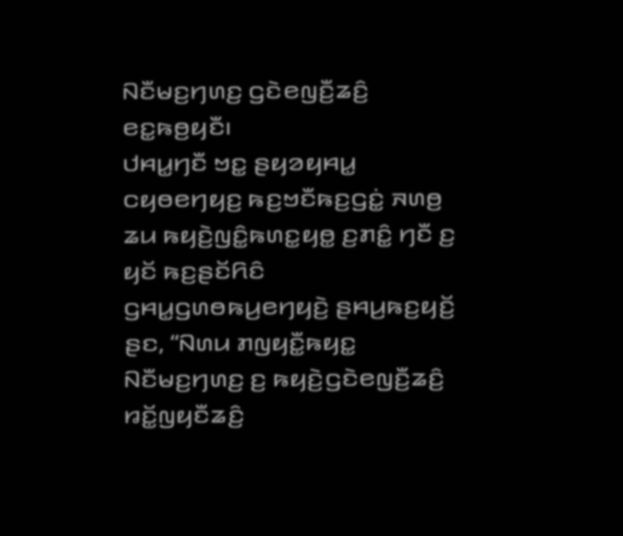ꤡꤢꤪꤗꤢ꤬ꤚꤛꤢ꤬ ꤞꤢꤧꤕꤜꤢꤪ꤬ꤘꤢꤨ꤬ ꤕꤢ꤭ꤒꤥ꤬ꤟꤢꤪ꤯
ꤓꤌꤣ꤭ꤚꤢꤪ ꤠꤢ꤭ ꤔꤟꤤꤟꤌꤣ꤭ ꤍꤟꤥꤕꤚꤟꤢ꤬ ꤒꤢ꤬ꤠꤢꤪꤒꤢ꤬ꤞꤢꤦ꤭ ꤏꤛꤥ꤬ ꤘꤣ ꤒꤟꤢꤧ꤬ꤜꤢꤨ꤭ꤒꤛꤢ꤭ꤟꤥ꤭ ꤢ꤬ꤊꤢꤨ꤭ ꤚꤢꤪ ꤢ꤬ ꤟꤢꤩ ꤒꤢ꤬ꤔꤢꤩꤖꤢꤨ ꤞꤌꤣ꤭ꤞꤛꤥꤒꤣ꤬ꤕꤚꤟꤢꤧ꤬ ꤔꤌꤣ꤬ꤒꤢ꤬ꤟꤢꤩ꤬ ꤔꤢ, “ꤡꤛꤣ ꤊꤜꤟꤢꤪ꤭ꤒꤟꤢ꤭ ꤡꤢꤪꤗꤢ꤬ꤚꤛꤢ꤬ ꤢ꤬ ꤒꤟꤢꤧ꤬ꤞꤢꤧꤕꤜꤢꤪ꤬ꤘꤢꤨ꤬ ꤙꤢꤩ꤭ꤜꤟꤢꤪꤘꤢꤨ꤬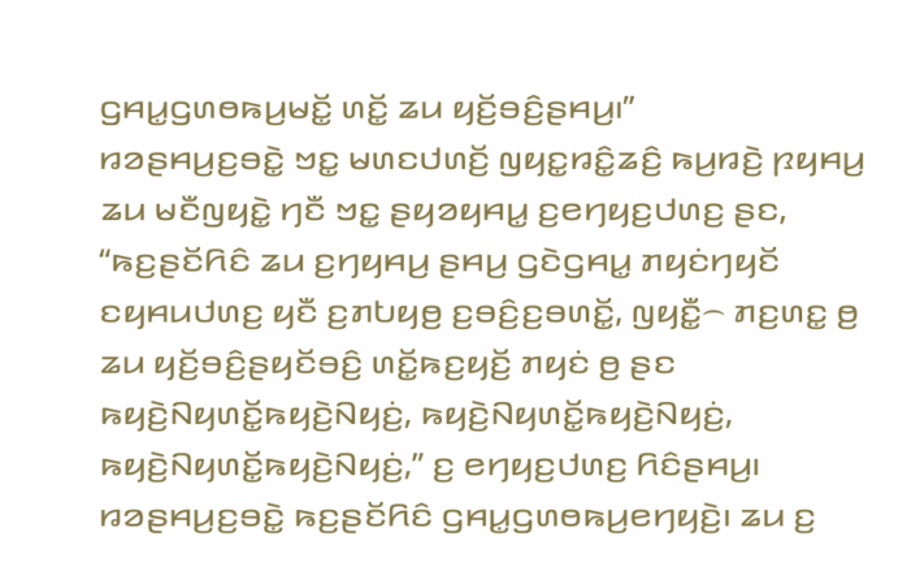ꤞꤌꤣ꤭ꤞꤛꤥꤒꤣ꤬ꤗꤢꤩ꤭ ꤛꤢꤩ꤭ ꤘꤣ ꤟꤢꤩ꤬ꤋꤢꤨ꤬ꤔꤌꤣ꤬꤯”
ꤙꤤꤔꤌꤣ꤬ꤢ꤬ꤋꤢꤧ꤭ ꤠꤢ꤭ ꤗꤛꤢꤓꤛꤢꤩ꤬ ꤜꤟꤢ꤭ꤙꤢꤨ꤭ꤘꤢꤨ꤬ ꤒꤣ꤬ꤙꤢꤧ꤬ ꤐꤟꤌꤣ꤬ ꤘꤣ ꤗꤢꤪꤜꤟꤢꤧ꤭ ꤚꤢꤪ ꤠꤢ꤭ ꤔꤟꤤꤟꤌꤣ꤭ ꤢ꤬ꤕꤚꤟꤢ꤬ꤓꤛꤢ꤬ ꤔꤢ, “ꤒꤢ꤬ꤔꤢꤩꤖꤢꤨ ꤘꤣ ꤢ꤬ꤚꤟꤌꤣ꤬ ꤔꤌꤣ꤬ ꤞꤢꤧꤞꤌꤣ꤭ ꤊꤟꤢꤦꤚꤟꤢꤩ ꤢꤟꤌꤣꤓꤛꤢ꤬ ꤟꤢꤪ ꤢ꤬ꤊꤝꤟꤥ꤬ ꤢ꤬ꤋꤢꤨ꤬ꤢ꤬ꤋꤛꤢꤩ꤭, ꤜꤟꤢꤪ꤭꤮ ꤊꤢ꤬ꤛꤢ꤭ ꤥ꤬ ꤘꤣ ꤟꤢꤩ꤬ꤋꤢꤨ꤬ꤔꤟꤢꤩꤋꤢꤨ꤬ ꤛꤢꤩ꤭ꤒꤢ꤬ꤟꤢꤩ꤬ ꤊꤟꤢꤦ ꤥ꤬ ꤔꤢ ꤒꤟꤢꤧ꤬ꤡꤟꤛꤢꤩ꤭ꤒꤟꤢꤧ꤬ꤡꤟꤢꤦ꤬, ꤒꤟꤢꤧ꤬ꤡꤟꤛꤢꤩ꤭ꤒꤟꤢꤧ꤬ꤡꤟꤢꤦ꤬, ꤒꤟꤢꤧ꤬ꤡꤟꤛꤢꤩ꤭ꤒꤟꤢꤧ꤬ꤡꤟꤢꤦ꤬,” ꤢ꤬ ꤕꤚꤟꤢ꤬ꤓꤛꤢ꤬ ꤖꤢꤨꤔꤌꤣ꤬꤯
ꤙꤤꤔꤌꤣ꤬ꤢ꤬ꤋꤢꤧ꤭ ꤒꤢ꤬ꤔꤢꤩꤖꤢꤨ ꤞꤌꤣ꤭ꤞꤛꤥꤒꤣ꤬ꤕꤚꤟꤢꤧ꤬꤯ ꤘꤣ ꤢ꤬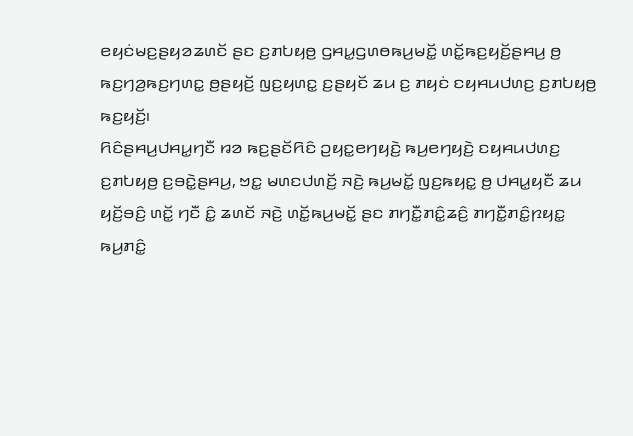ꤕꤟꤢꤦꤗꤢ꤬ꤔꤟꤤꤘꤛꤢꤩ ꤔꤢ ꤢ꤬ꤊꤝꤟꤥ꤬ ꤞꤌꤣ꤭ꤞꤛꤥꤒꤣ꤬ꤗꤢꤩ꤭ ꤛꤢꤩ꤭ꤒꤢ꤬ꤟꤢꤩ꤬ꤔꤌꤣ꤬ ꤥ꤬ ꤒꤢ꤬ꤚꤤ꤬ꤒꤢ꤬ꤚꤛꤢ꤭ ꤥ꤬ꤔꤟꤢꤩ꤬ ꤜꤢ꤬ꤟꤛꤢ꤭ ꤢ꤬ꤔꤟꤢꤩ ꤘꤣ ꤢ꤬ ꤊꤟꤢꤦ ꤢꤟꤌꤣꤓꤛꤢ꤬ ꤢ꤬ꤊꤝꤟꤥ꤬ ꤒꤢ꤬ꤟꤢꤩ꤬꤯
ꤖꤢꤨꤔꤌꤣ꤬ꤓꤌꤣ꤭ꤚꤢꤪ ꤙꤤ ꤒꤢ꤬ꤔꤢꤩꤖꤢꤨ ꤑꤟꤢ꤭ꤕꤚꤟꤢꤧ꤬ ꤒꤣ꤬ꤕꤚꤟꤢꤧ꤬ ꤢꤟꤌꤣꤓꤛꤢ꤬ ꤢ꤬ꤊꤝꤟꤥ꤬ ꤢ꤬ꤋꤢꤧ꤭ꤔꤌꤣ꤬, ꤠꤢ꤭ ꤗꤛꤢꤓꤛꤢꤩ꤬ ꤏꤢꤧ꤬ ꤒꤣ꤬ꤗꤢꤩ꤭ ꤜꤢ꤬ꤒꤟꤢ꤭ ꤥ꤬ ꤓꤌꤣ꤭ꤟꤢꤪ ꤘꤣ ꤟꤢꤩ꤬ꤋꤢꤨ꤬ ꤛꤢꤩ꤭ ꤚꤢꤪ ꤢꤨ꤭ ꤘꤛꤢꤩ ꤏꤢꤧ꤬ ꤛꤢꤩ꤭ꤒꤣ꤬ꤗꤢꤩ꤭ ꤔꤢ ꤊꤚꤢꤪ꤭ꤊꤢꤨ꤭ꤘꤢꤨ꤬ ꤊꤚꤢꤪ꤭ꤊꤢꤨ꤭ꤐꤟꤢ꤭ ꤒꤣ꤬ꤊꤢꤨ꤭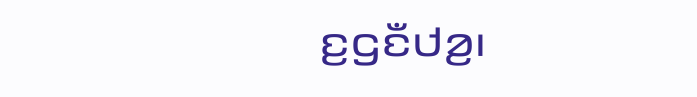ꤢ꤬ꤞꤢꤪꤓꤤ꤬꤯